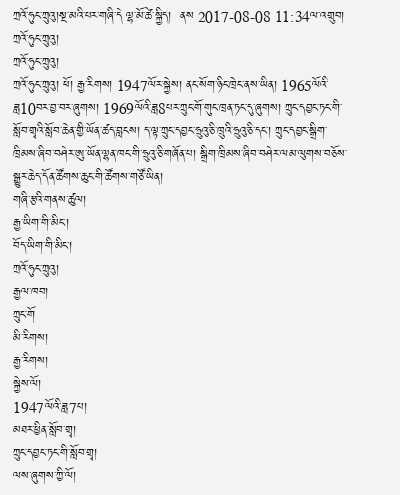ཀྲའོ་ཧུང་ཀྲུའུ།སྔ་མའི་པར་གཞི་དེ ལྷ་མོ་ཚེ་སྐྱིད།  ནས 2017-08-08 11:34ལ་འགྲུབ།
ཀྲའོ་ཧུང་ཀྲུའུ།
ཀྲའོ་ཧུང་ཀྲུའུ།
ཀྲའོ་ཧུང་ཀྲུའུ། ཕོ། རྒྱ་རིགས། 1947ལོར་སྐྱེས། ནང་སོག་ཉིང་ཁྲེང་ནས་ཡིན། 1965ལོའི་ཟླ10བར་བྱ་བར་ཞུགས། 1969ལོའི་ཟླ8པར་ཀྲུང་གོ་གུང་ཁྲན་ཏང་དུ་ཞུགས། ཀྲུང་དབྱང་ཏང་གི་སློབ་གྲྭའི་སློབ་ཆེན་གྱི་ཡོན་ཚད་བླངས། ད་ལྟ་ཀྲུང་དབྱང་ཧྲུའུ་ཅི་ཁྲུའི་ཧྲུའུ་ཅི་དང་། ཀྲུང་དབྱང་སྒྲིག་ཁྲིམས་ཞིབ་བཤེར་ཨུ་ཡོན་ལྷན་ཁང་གི་ཧྲུའུ་ཅི་གཞོན་པ། སྒྲིག་ཁྲིམས་ཞིབ་བཤེར་ལམ་ལུགས་བཅོས་སྒྱུར་ཆེད་དོན་ཚོགས་ཆུང་གི་ཚོགས་གཙོ་ཡིན།
གཞི་རྩའི་གནས་ཚུལ།
རྒྱ་ཡིག་གི་མིང་།
བོད་ཡིག་གི་མིང་།
ཀྲའོ་ཧུང་ཀྲུའུ།
རྒྱལ་ཁབ།
ཀྲུང་གོ
མི་རིགས།
རྒྱ་རིགས།
སྐྱེས་ལོ།
1947ལོའི་ཟླ7པ།
མཐར་ཕྱིན་སློབ་གྲྭ།
ཀྲུང་དབྱང་ཏང་གི་སློབ་གྲྭ།
ལས་ཞུགས་ཀྱི་ལོ།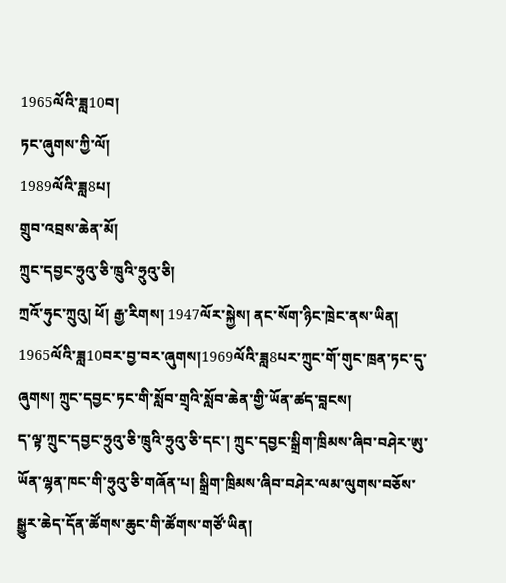1965ལོའི་ཟླ10བ།
ཏང་ཞུགས་ཀྱི་ལོ།
1989ལོའི་ཟླ8པ།
གྲུབ་འབྲས་ཆེན་མོ།
ཀྲུང་དབྱང་ཧྲུའུ་ཅི་ཁྲུའི་ཧྲུའུ་ཅི།
ཀྲའོ་ཧུང་ཀྲུའུ། ཕོ། རྒྱ་རིགས། 1947ལོར་སྐྱེས། ནང་སོག་ཉིང་ཁྲེང་ནས་ཡིན། 1965ལོའི་ཟླ10བར་བྱ་བར་ཞུགས།1969ལོའི་ཟླ8པར་ཀྲུང་གོ་གུང་ཁྲན་ཏང་དུ་ཞུགས། ཀྲུང་དབྱང་ཏང་གི་སློབ་གྲྭའི་སློབ་ཆེན་གྱི་ཡོན་ཚད་བླངས།
ད་ལྟ་ཀྲུང་དབྱང་ཧྲུའུ་ཅི་ཁྲུའི་ཧྲུའུ་ཅི་དང་། ཀྲུང་དབྱང་སྒྲིག་ཁྲིམས་ཞིབ་བཤེར་ཨུ་ཡོན་ལྷན་ཁང་གི་ཧྲུའུ་ཅི་གཞོན་པ། སྒྲིག་ཁྲིམས་ཞིབ་བཤེར་ལམ་ལུགས་བཅོས་སྒྱུར་ཆེད་དོན་ཚོགས་ཆུང་གི་ཚོགས་གཙོ་ཡིན།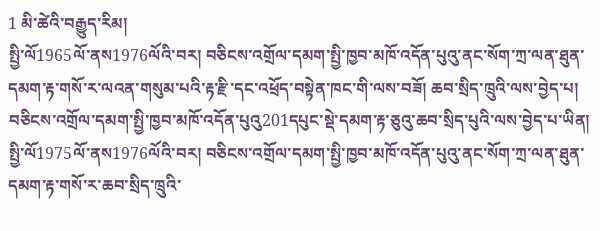1 མི་ཚེའི་བརྒྱུད་རིམ།
སྤྱི་ལོ1965ལོ་ནས1976ལོའི་བར། བཅིངས་འགྲོལ་དམག་སྤྱི་ཁྱབ་མཁོ་འདོན་པུའུ་ནང་སོག་ཀྲ་ལན་ཐུན་དམག་རྟ་གསོ་ར་ལའན་གསུམ་པའི་རྟ་རྫི་དང་འཕྲོད་བསྟེན་ཁང་གི་ལས་བཟོ། ཆབ་སྲིད་ཁྲུའི་ལས་བྱེད་པ། བཅིངས་འགྲོལ་དམག་སྤྱི་ཁྱབ་མཁོ་འདོན་པུའུ201དཔུང་སྡེ་དམག་རྟ་ཅུའུ་ཆབ་སྲིད་པུའི་ལས་བྱེད་པ་ཡིན།
སྤྱི་ལོ1975ལོ་ནས1976ལོའི་བར། བཅིངས་འགྲོལ་དམག་སྤྱི་ཁྱབ་མཁོ་འདོན་པུའུ་ནང་སོག་ཀྲ་ལན་ཐུན་དམག་རྟ་གསོ་ར་ཆབ་སྲིད་ཁྲུའི་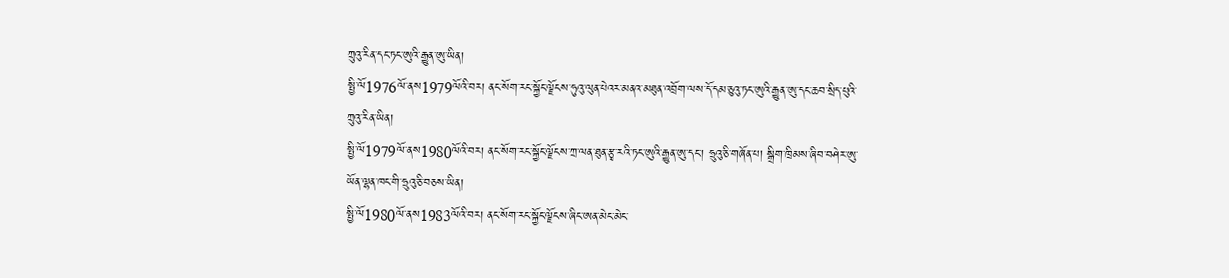ཀྲུའུ་རིན་དང་ཏང་ཨུའི་རྒྱུན་ཨུ་ཡིན།
སྤྱི་ལོ1976ལོ་ནས1979ལོའི་བར། ནང་སོག་རང་སྐྱོང་ལྗོངས་ཧུའུ་ལུན་པེའར་མནའ་མཐུན་འབྲོག་ལས་དོ་དམ་ཅུའུ་ཏང་ཨུའི་རྒྱུན་ཨུ་དང་ཆབ་སྲིད་པུའི་ཀྲུའུ་རིན་ཡིན།
སྤྱི་ལོ1979ལོ་ནས1980ལོའི་བར། ནང་སོག་རང་སྐྱོང་ལྗོངས་ཀྲ་ལན་ཐུན་རྩྭ་རའི་ཏང་ཨུའི་རྒྱུན་ཨུ་དང་། ཧྲུའུ་ཅི་གཞོན་པ། སྒྲིག་ཁྲིམས་ཞིབ་བཤེར་ཨུ་ཡོན་ལྷན་ཁང་གི་ཧྲུའུ་ཅི་བཅས་ཡིན།
སྤྱི་ལོ1980ལོ་ནས1983ལོའི་བར། ནང་སོག་རང་སྐྱོང་ལྗོངས་ཞིང་ཨན་མེང་མེང་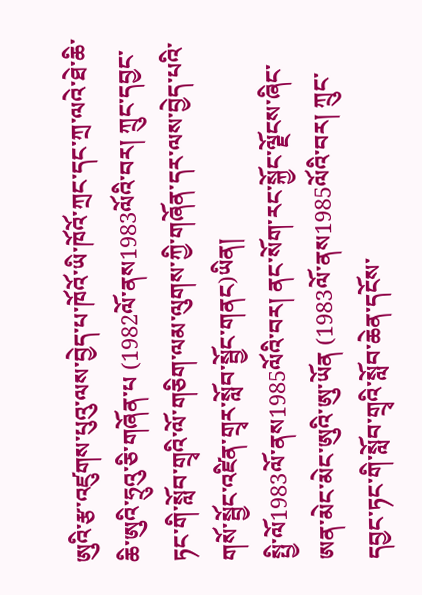ཨུའི་རྩ་འཛུགས་པུའུ་ལས་བྱེད་པ་ཁོའོ་ཡི་ཁོའོ་ཀྲང་དང་ཀྲ་ལའེ་ཐེ་ཆི་ཆི་ཨུའི་ཧྲུའུ་ཅི་གཞོན་པ (1982ལོ་ནས1983ལོའི་བར། ཀྲུང་དབྱང་ཏང་གི་སློབ་གྲྭའི་ལོ་གཅིག་ལམ་ལུགས་ཀྱི་གཞོན་དར་ལས་བྱེད་པའི་གསོ་སྦྱོང་འཛིན་གྲྭར་སློབ་སྦྱོང་གནང)ཡིན།
སྤྱི་ལོ1983ལོ་ནས1985ལོའི་བར། ནང་སོག་རང་སྐྱོང་ལྗོངས་ཞིང་ཨན་མེང་མེང་ཨུའི་ཨུ་ཡོན (1983ལོ་ནས1985ལོའི་བར། ཀྲུང་དབྱང་ཏང་གི་སློབ་གྲྭའི་སློབ་ཆེན་དངོས་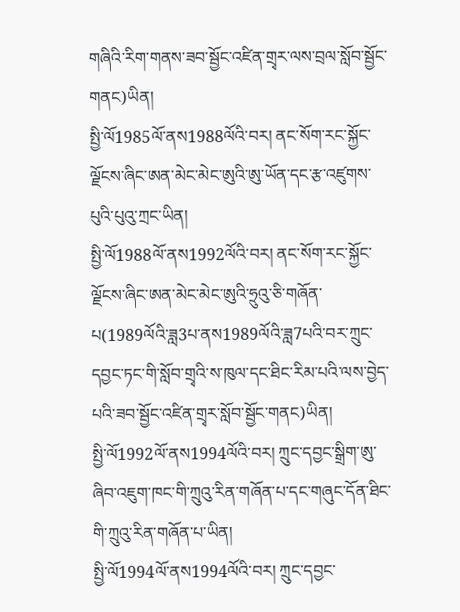གཞིའི་རིག་གནས་ཟབ་སྦྱོང་འཛིན་གྲྭར་ལས་བྲལ་སློབ་སྦྱོང་གནང)ཡིན།
སྤྱི་ལོ1985ལོ་ནས1988ལོའི་བར། ནང་སོག་རང་སྐྱོང་ལྗོངས་ཞིང་ཨན་མེང་མེང་ཨུའི་ཨུ་ཡོན་དང་རྩ་འཛུགས་པུའི་པུའུ་ཀྲང་ཡིན།
སྤྱི་ལོ1988ལོ་ནས1992ལོའི་བར། ནང་སོག་རང་སྐྱོང་ལྗོངས་ཞིང་ཨན་མེང་མེང་ཨུའི་ཧྲུའུ་ཅི་གཞོན་པ(1989ལོའི་ཟླ3པ་ནས1989ལོའི་ཟླ7པའི་བར་ཀྲུང་དབྱང་ཏང་གི་སློབ་གྲྭའི་ས་ཁུལ་དང་ཐིང་རིམ་པའི་ལས་བྱེད་པའི་ཟབ་སྦྱོང་འཛིན་གྲྭར་སློབ་སྦྱོང་གནང)ཡིན།
སྤྱི་ལོ1992ལོ་ནས1994ལོའི་བར། ཀྲུང་དབྱང་སྒྲིག་ཨུ་ཞིབ་འཇུག་ཁང་གི་ཀྲུའུ་རིན་གཞོན་པ་དང་གཞུང་དོན་ཐིང་གི་ཀྲུའུ་རིན་གཞོན་པ་ཡིན།
སྤྱི་ལོ1994ལོ་ནས1994ལོའི་བར། ཀྲུང་དབྱང་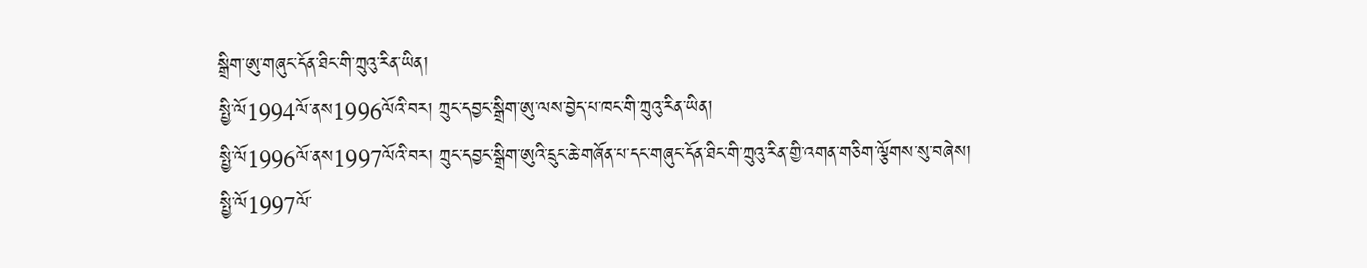སྒྲིག་ཨུ་གཞུང་དོན་ཐིང་གི་ཀྲུའུ་རིན་ཡིན།
སྤྱི་ལོ1994ལོ་ནས1996ལོའི་བར། ཀྲུང་དབྱང་སྒྲིག་ཨུ་ལས་བྱེད་པ་ཁང་གི་ཀྲུའུ་རིན་ཡིན།
སྤྱི་ལོ1996ལོ་ནས1997ལོའི་བར། ཀྲུང་དབྱང་སྒྲིག་ཨུའི་དྲུང་ཆེ་གཞོན་པ་དང་གཞུང་དོན་ཐིང་གི་ཀྲུའུ་རིན་གྱི་འགན་གཅིག་ལྕོགས་སུ་བཞེས།
སྤྱི་ལོ1997ལོ་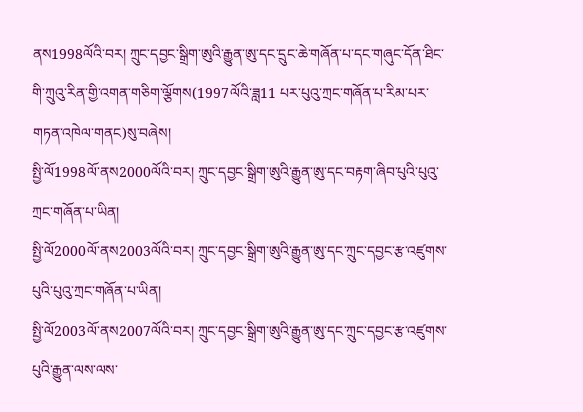ནས1998ལོའི་བར། ཀྲུང་དབྱང་སྒྲིག་ཨུའི་རྒྱུན་ཨུ་དང་དྲུང་ཆེ་གཞོན་པ་དང་གཞུང་དོན་ཐིང་གི་ཀྲུའུ་རིན་གྱི་འགན་གཅིག་ལྕོགས(1997ལོའི་ཟླ11 པར་པུའུ་ཀྲང་གཞོན་པ་རིམ་པར་གཏན་འཁེལ་གནང)སུ་བཞེས།
སྤྱི་ལོ1998ལོ་ནས2000ལོའི་བར། ཀྲུང་དབྱང་སྒྲིག་ཨུའི་རྒྱུན་ཨུ་དང་བརྟག་ཞིབ་པུའི་པུའུ་ཀྲང་གཞོན་པ་ཡིན།
སྤྱི་ལོ2000ལོ་ནས2003ལོའི་བར། ཀྲུང་དབྱང་སྒྲིག་ཨུའི་རྒྱུན་ཨུ་དང་ཀྲུང་དབྱང་རྩ་འཛུགས་པུའི་པུའུ་ཀྲང་གཞོན་པ་ཡིན།
སྤྱི་ལོ2003ལོ་ནས2007ལོའི་བར། ཀྲུང་དབྱང་སྒྲིག་ཨུའི་རྒྱུན་ཨུ་དང་ཀྲུང་དབྱང་རྩ་འཛུགས་པུའི་རྒྱུན་ལས་ལས་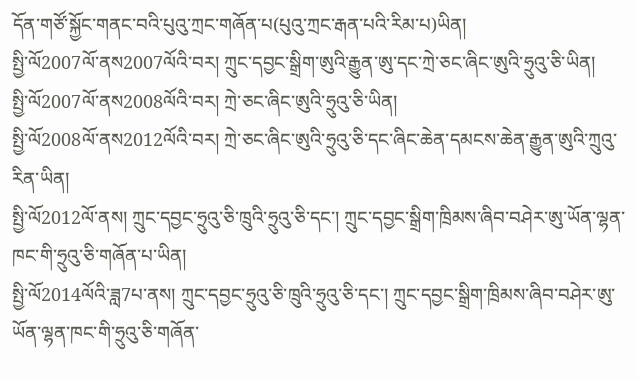དོན་གཙོ་སྐྱོང་གནང་བའི་པུའུ་ཀྲང་གཞོན་པ(པུའུ་ཀྲང་རྒན་པའི་རིམ་པ)ཡིན།
སྤྱི་ལོ2007ལོ་ནས2007ལོའི་བར། ཀྲུང་དབྱང་སྒྲིག་ཨུའི་རྒྱུན་ཨུ་དང་ཀྲེ་ཅང་ཞིང་ཨུའི་ཧྲུའུ་ཅི་ཡིན།
སྤྱི་ལོ2007ལོ་ནས2008ལོའི་བར། ཀྲེ་ཅང་ཞིང་ཨུའི་ཧྲུའུ་ཅི་ཡིན།
སྤྱི་ལོ2008ལོ་ནས2012ལོའི་བར། ཀྲེ་ཅང་ཞིང་ཨུའི་ཧྲུའུ་ཅི་དང་ཞིང་ཆེན་དམངས་ཆེན་རྒྱུན་ཨུའི་ཀྲུའུ་རིན་ཡིན།
སྤྱི་ལོ2012ལོ་ནས། ཀྲུང་དབྱང་ཧྲུའུ་ཅི་ཁྲུའི་ཧྲུའུ་ཅི་དང་། ཀྲུང་དབྱང་སྒྲིག་ཁྲིམས་ཞིབ་བཤེར་ཨུ་ཡོན་ལྷན་ཁང་གི་ཧྲུའུ་ཅི་གཞོན་པ་ཡིན།
སྤྱི་ལོ2014ལོའི་ཟླ7པ་ནས། ཀྲུང་དབྱང་ཧྲུའུ་ཅི་ཁྲུའི་ཧྲུའུ་ཅི་དང་། ཀྲུང་དབྱང་སྒྲིག་ཁྲིམས་ཞིབ་བཤེར་ཨུ་ཡོན་ལྷན་ཁང་གི་ཧྲུའུ་ཅི་གཞོན་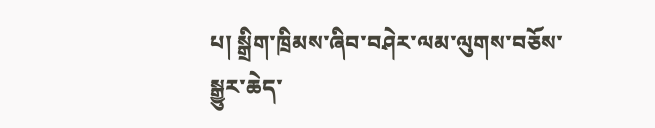པ། སྒྲིག་ཁྲིམས་ཞིབ་བཤེར་ལམ་ལུགས་བཅོས་སྒྱུར་ཆེད་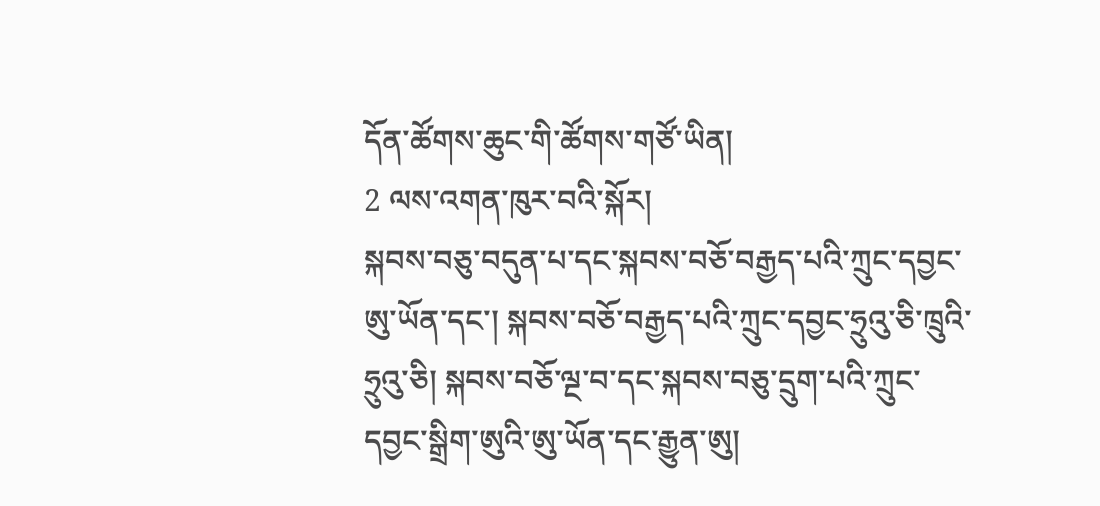དོན་ཚོགས་ཆུང་གི་ཚོགས་གཙོ་ཡིན།
2 ལས་འགན་ཁུར་བའི་སྐོར།
སྐབས་བཅུ་བདུན་པ་དང་སྐབས་བཅོ་བརྒྱད་པའི་ཀྲུང་དབྱང་ཨུ་ཡོན་དང་། སྐབས་བཅོ་བརྒྱད་པའི་ཀྲུང་དབྱང་ཧྲུའུ་ཅི་ཁྲུའི་ཧྲུའུ་ཅི། སྐབས་བཅོ་ལྔ་བ་དང་སྐབས་བཅུ་དྲུག་པའི་ཀྲུང་དབྱང་སྒྲིག་ཨུའི་ཨུ་ཡོན་དང་རྒྱུན་ཨུ།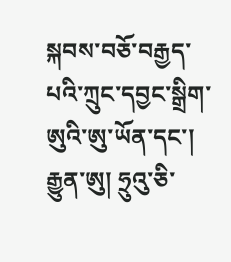སྐབས་བཅོ་བརྒྱད་པའི་ཀྲུང་དབྱང་སྒྲིག་ཨུའི་ཨུ་ཡོན་དང་། རྒྱུན་ཨུ། ཧྲུའུ་ཅི་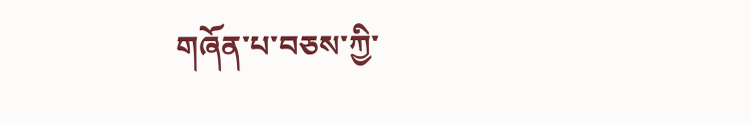གཞོན་པ་བཅས་ཀྱི་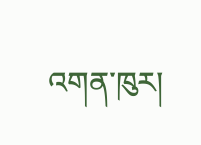འགན་ཁུར།